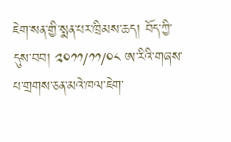ཇེག་སན་གྱི་སྨན་པར་ཁྲིམས་ཆད། བོད་ཀྱི་དུས་བབ། ༢༠༡༡/༡༡/༠༨ ཨ་རིའི་གཞས་པ་གྲགས་ཅན་མའེ་ཁལ་ཇེག་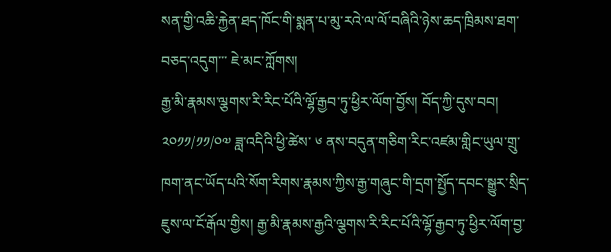སན་གྱི་འཆི་རྐྱེན་ཐད་ཁོང་གི་སྨན་པ་མུ་རའེ་ལ་ལོ་བཞིའི་ཉེས་ཆད་ཁྲིམས་ཐག་བཅད་འདུག་་་ ཇེ་མང་ཀློགས།
རྒྱ་མི་རྣམས་ལྕགས་རི་རིང་པོའི་ལྷོ་རྒྱབ་ཏུ་ཕྱིར་ལོག་བྱོས། བོད་ཀྱི་དུས་བབ། ༢༠༡༡/༡༡/༠༧ ཟླ་འདིའི་ཕྱི་ཚེས་ ༦ ནས་བདུན་གཅིག་རིང་འཛམ་གླིང་ཡུལ་གྲུ་ཁག་ནང་ཡོད་པའི་སོག་རིགས་རྣམས་ཀྱིས་རྒྱ་གཞུང་གི་དྲག་སྤྱོད་དབང་སྒྱུར་སྲིད་ཇུས་ལ་ངོ་རྒོལ་གྱིས། རྒྱ་མི་རྣམས་རྒྱའི་ལྕགས་རི་རིང་པོའི་ལྷོ་རྒྱབ་ཏུ་ཕྱིར་ལོག་བྱ་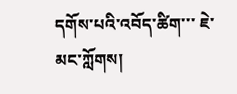དགོས་པའི་འབོད་ཚིག་་་ ཇེ་མང་ཀློགས།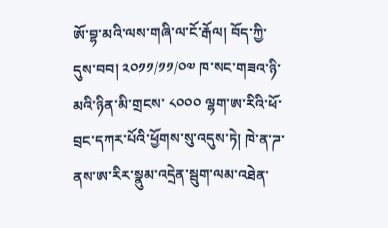ཨོ་བྷ་མའི་ལས་གཞི་ལ་ངོ་རྒོལ། བོད་ཀྱི་དུས་བབ། ༢༠༡༡/༡༡/༠༧ ཁ་སང་གཟའ་ཉི་མའི་ཉིན་མི་གྲངས་ ༨༠༠༠ ལྷག་ཨ་རིའི་ཕོ་བྲང་དཀར་པོའི་ཕྱོགས་སུ་འདུས་ཏེ། ཁེ་ན་ཌ་ནས་ཨ་རིར་སྣུམ་འདྲེན་སྦུག་ལམ་འཐེན་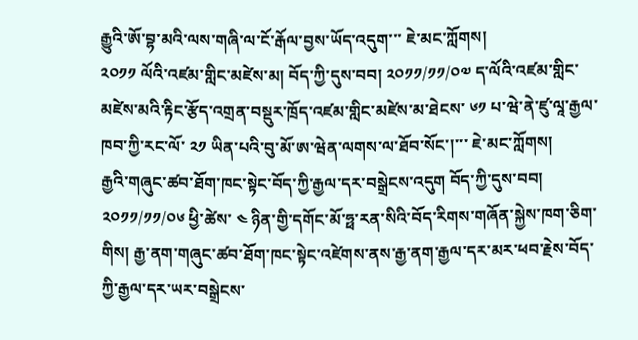རྒྱུའི་ཨོ་བྷ་མའི་ལས་གཞི་ལ་ངོ་རྒོལ་བྱས་ཡོད་འདུག་་་ ཇེ་མང་ཀློགས།
༢༠༡༡ ལོའི་འཛམ་གླིང་མཛེས་མ། བོད་ཀྱི་དུས་བབ། ༢༠༡༡/༡༡/༠༧ ད་ལོའི་འཛམ་གླིང་མཛེས་མའི་རྟིང་རྩོད་འགྲན་བསྡུར་ཁྲོད་འཛམ་གླིང་མཛེས་མ་ཐེངས་ ༦༡ པ་ཝེ་ནེ་ཛུ་ལཱ་རྒྱལ་ཁབ་ཀྱི་རང་ལོ་ ༢༡ ཡིན་པའི་བུ་མོ་ཨ་ཝེན་ལགས་ལ་ཐོབ་སོང་།་་་ ཇེ་མང་ཀློགས།
རྒྱའི་གཞུང་ཚབ་ཐོག་ཁང་སྟེང་བོད་ཀྱི་རྒྱལ་དར་བསྒྲེངས་འདུག བོད་ཀྱི་དུས་བབ། ༢༠༡༡/༡༡/༠༦ ཕྱི་ཚེས་ ༤ ཉིན་གྱི་དགོང་མོ་ཧྥ་རན་སིའི་བོད་རིགས་གཞོན་སྐྱེས་ཁག་ཅིག་གིས། རྒྱ་ནག་གཞུང་ཚབ་ཐོག་ཁང་སྟེང་འཛེགས་ནས་རྒྱ་ནག་རྒྱལ་དར་མར་ཕབ་རྗེས་བོད་ཀྱི་རྒྱལ་དར་ཡར་བསྒྲེངས་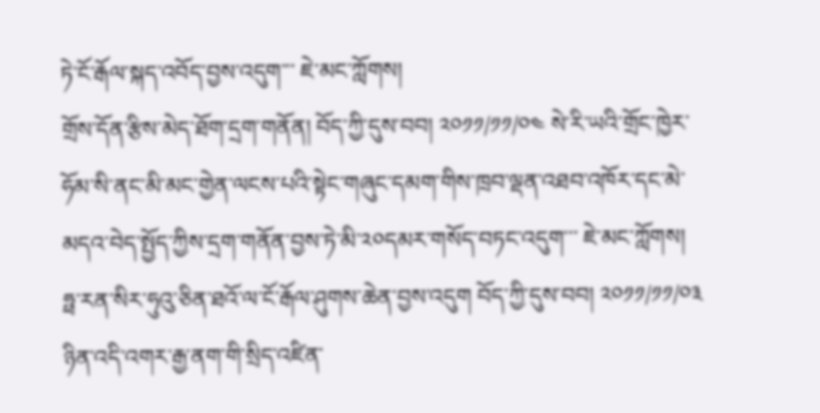ཏེ་ངོ་རྒོལ་སྐད་འབོད་བྱས་འདུག་་་ ཇེ་མང་ཀློགས།
གྲོས་དོན་རྩིས་མེད་ཐོག་དྲག་གནོན། བོད་ཀྱི་དུས་བབ། ༢༠༡༡/༡༡/༠༤ སེ་རི་ཡའི་གྲོང་ཁྱེར་ཧོམ་སི་ནང་མི་མང་གྱེན་ལངས་པའི་སྟེང་གཞུང་དམག་གིས་ཁྲབ་ལྡན་འཐབ་འཁོར་དང་མེ་མདའ་བེད་སྤྱོད་ཀྱིས་དྲག་གནོན་བྱས་ཏེ་མི་༢༠དམར་གསོད་བཏང་འདུག་་་ ཇེ་མང་ཀློགས།
ཧྥ་རན་སིར་ཧུའུ་ཅིན་ཐའོ་ལ་ངོ་རྒོལ་ཤུགས་ཆེན་བྱས་འདུག བོད་ཀྱི་དུས་བབ། ༢༠༡༡/༡༡/༠༣ ཉིན་འདི་འགར་རྒྱ་ནག་གི་སྲིད་འཛིན་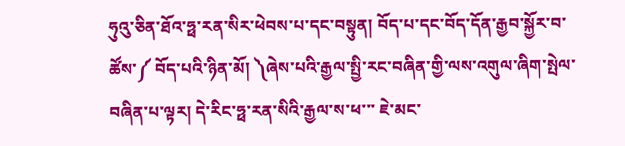ཧུའུ་ཅིན་ཐོའ་ཧྥ་རན་སིར་ཕེབས་པ་དང་བསྟུན། བོད་པ་དང་བོད་དོན་རྒྱབ་སྐྱོར་བ་ཚོས་༼ བོད་པའི་ཉིན་མོ། ༽ཞེས་པའི་རྒྱལ་སྤྱི་རང་བཞིན་གྱི་ལས་འགུལ་ཞིག་སྤེལ་བཞིན་པ་ལྟར། དེ་རིང་ཧྥ་རན་སིའི་རྒྱལ་ས་ཕ་་་ ཇེ་མང་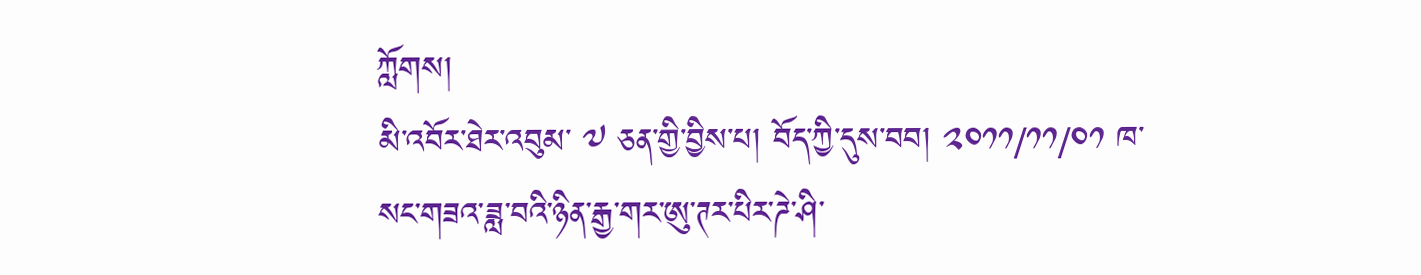ཀློགས།
མི་འབོར་ཐེར་འབུམ་ ༧ ཅན་གྱི་བྱིས་པ། བོད་ཀྱི་དུས་བབ། ༢༠༡༡/༡༡/༠༡ ཁ་སང་གཟའ་ཟླ་བའི་ཉིན་རྒྱ་གར་ཨུ་ཊར་པིར་ཌེ་ཤི་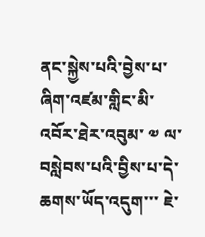ནང་སྐྱེས་པའི་བྱེས་པ་ཞིག་འཛམ་གླིང་མི་འབོར་ཐེར་འབུམ་ ༧ ལ་བསླེབས་པའི་བྱིས་པ་དེ་ཆགས་ཡོད་འདུག་་་ ཇེ་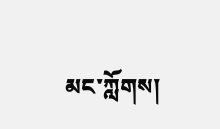མང་ཀློགས།